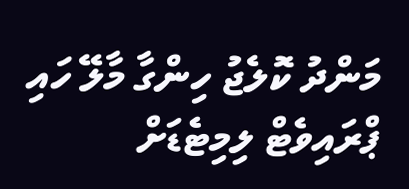މަންދު ކޮލެޖު ހިންގާ މާލޭ ހައި ޕްރައިވެޓް ލިމިޓެޑަށް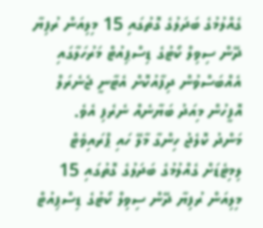ގެއްލުމުގެ ބަދަލުގެ ގޮތުގައި 15 މިލިއަން ރުފިޔާ ދޭން ސިވިލް ކޯޓުގެ ޑިސްޕިއުޓް މަރުހަލާގައި އެއްބަސްވުން ދިފާއުކޮށް އެޓާނީ ޖެނެރަލް އޮފީހުން މިއަދު ބަޔާނެއް ނެރެފި އެވެ.
މަންދު ކޮލެޖު ހިންގާ މާލޭ ހައި ޕްރައިވެޓް ލިމިޓެޑަށް ގެއްލުމުގެ ބަދަލުގެ ގޮތުގައި 15 މިލިއަން ރުފިޔާ ދޭން ސިވިލް ކޯޓުގެ ޑިސްޕިއުޓް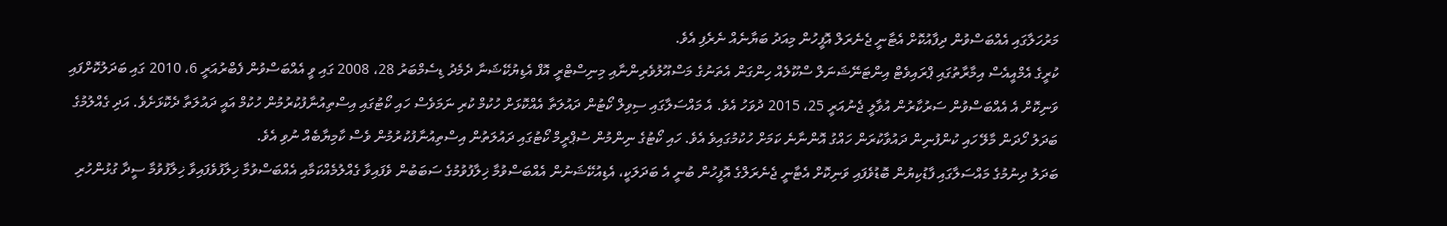މަރުހަލާގައި އެއްބަސްވުން ދިފާއުކޮށް އެޓާނީ ޖެނެރަލް އޮފީހުން މިއަދު ބަޔާނެއް ނެރެފި އެވެ.
ކުރީގެ އެމްއީއެސް އިމާރާތުގައި ޕްރައިވެޓް އިންޓަނޭޝަނަލް ސްކޫލެއް ހިންގަން އެތަނުގެ މަސްއޫލުވެރިންނާއި މިނިސްޓްރީ އޮފް އެޑިޔުކޭޝަނާ ދެމެދު ޑިސެމްބަރު 28، 2008 ގައި ވީ އެއްބަސްވުން ފެބްރުއަރީ 6، 2010 ގައި ބަދަލުކޮށްފައި ވަނިކޮށް އެ އެއްބަސްވުން ސަރުކާރުން އުވާލީ ޖެނުއަރީ 25، 2015 ދުވަހު އެވެ. އެ މައްސަލާގައި ސިވިލް ކޯޓުން ދައުލަތާ އެއްކޮޅަށް ހުކުމް ކުރި ނަމަވެސް ހައި ކޯޓުގައި އިސްތިއުނާފުކުރުމުން ހުކުމް އައީ ދައުލަތާ ދެކޮޅަށެވެ. އަދި ގެއްލުމުގެ ބަދަލު ހޯދަން މާލޭ ހައި ކުންފުނިން ދައުވާކުރަން ހައްގު އޮންނާނެ ކަމަށް ހުކުމުގައިވެ އެވެ. ހައި ކޯޓުގެ ނިންމުން ސުޕްރީމް ކޯޓުގައި ދައުލަތުން އިސްތިއުނާފުކުރުމުން ވެސް ކާމިޔާބެއް ނުވި އެވެ.
ބަދަލު ދިނުމުގެ މައްސަލާގައި ފާޑުކިޔުން ބޮޑުވެފައި ވަނިކޮށް އެޓާނީ ޖެނެރަލްގެ އޮފީހުން ބުނީ އެ ބަދަލަކީ، އެޑިއުކޭޝަނުން އެއްބަސްވުމާ ޚިލާފުވުމުގެ ސަބަބުން ވެފައިވާ ގެއްލުމެއްކަމާއި އެއްބަސްވުމާ ޚިލާފުވެފައިވާ ޚިލާފުވުމާ ސީދާ ގުޅުންހުރި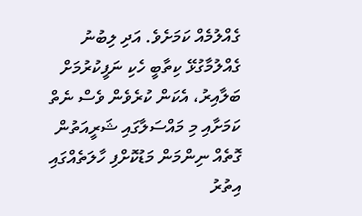ގެއްލުމެއް ކަމަށެވެ. އަދި ލިބުނު ގެއްލުމާގުޅޭ ކިތާބީ ހެކި ނަފީކުރުމަށް ބަލާއިރު، އެކަން ކުރެވެން ވެސް ނެތް ކަމަށާއި މި މައްސަލާގައި ޝަރީއަތުން ގޮތެއް ނިންމަން މަޑުކޮށްފި ހާލަތެއްގައި އިތުރު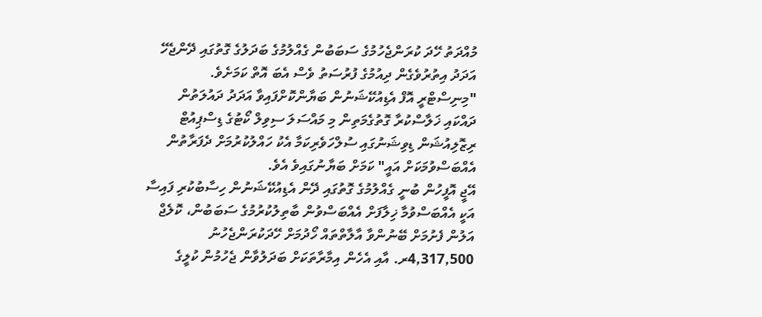މުއްދަތު ހޭދަ ކުރަންޖެހުމުގެ ސަބަބުން ގެއްލުމުގެ ބަދަލުގެ ގޮތުގައި ދޭންޖެހޭ އަދަދު އިތުރުވެގެން ދިއުމުގެ ފުރުސަތު ވެސް އެބަ އޮތް ކަމަށެވެ.
"މިނިސްޓްރީ އޮފް އެޑިއުކޭޝަނުން ބަޔާންކޮށްފައިވާ އަދަދު ދައުލަތުން ދައްކައި ޚަލާސްކުރާ ގޮތުގެމަތިން މި މައްސަލަ ސިވިލް ކޯޓުގެ ޑިސްޕިއުޓް ރިޒޮލިއުޝަން ޑިވިޝަނުގައި ސުލްހަވެރިކަމާ އެކު ހައްލުކުރުމަށް ދެފަރާތުން އެއްބަސްވުމަކަށް އައީ" ކަމަށް ބަޔާނުގައިވެ އެވެ.
އޭޖީ އޮފީހުން ބުނީ ގެއްލުމުގެ ގޮތުގައި ދޭން އެޑިއުކޭޝަނުން ހިސާބުކުރި ފައިސާ އަކީ އެއްބަސްވުމާ ޚިލާފަށް އެއްބަސްވުން ބާތިލުކުރުމުގެ ސަބަބުން، ކޮލެޖް އަލުން ފެށުމަށް ބޭނުންވާ އާލާތްތައް ހޯދުމަށް ހޭދަކުރަންޖެހުނު 4,317,500ރ. އާއި އެހެން އިމާރާތަކަށް ބަދަލުވާން ޖެހުމުން ކުލީގެ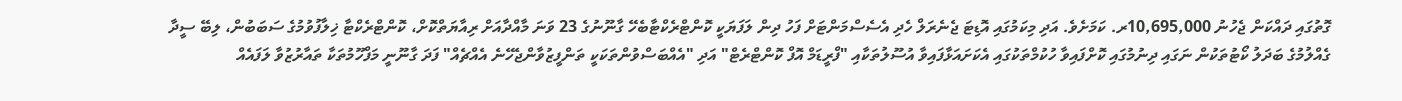ގޮތުގައި ދައްކަން ޖެހުނު 10,695,000ރ. ކަމަށެވެ. އަދި މިކަމުގައި އޮޑިޓަ ޖެނެރަލް ހެދި އެސެސްމަންޓަށް ފަހު ދިން ލަފަޔަކީ ކޮންޓްރެކްޓާބެހޭ ގާނޫނުގެ 23 ވަނަ މާއްދާއަށް ރިއާޔަތްކޮށް، ކޮންޓްރެކްޓާ ޚިލާފުވުމުގެ ސަބަބުން، ލިބޭ ސީދާ ގެއްލުމުގެ ބަދަލު ކޯޓުތަކުން ނަގައި ދިނުމުގައި ކޮށްފައިވާ ހުކުމްތަކުގައި އެކަށައަޅާފައިވާ އުސޫލުތަކާއި "ފްރީޑަމް އޮފް ކޮންޓްރެޓް" އަދި "އެއްބަސްވުންތަކަކީ ތަންފީޒުވާންޖެހޭނެ އެއްޗެއް" ފަދަ ގާނޫނީ މަފްހޫމުތަކާ ތައާރުޒުވާ ލަފައެއް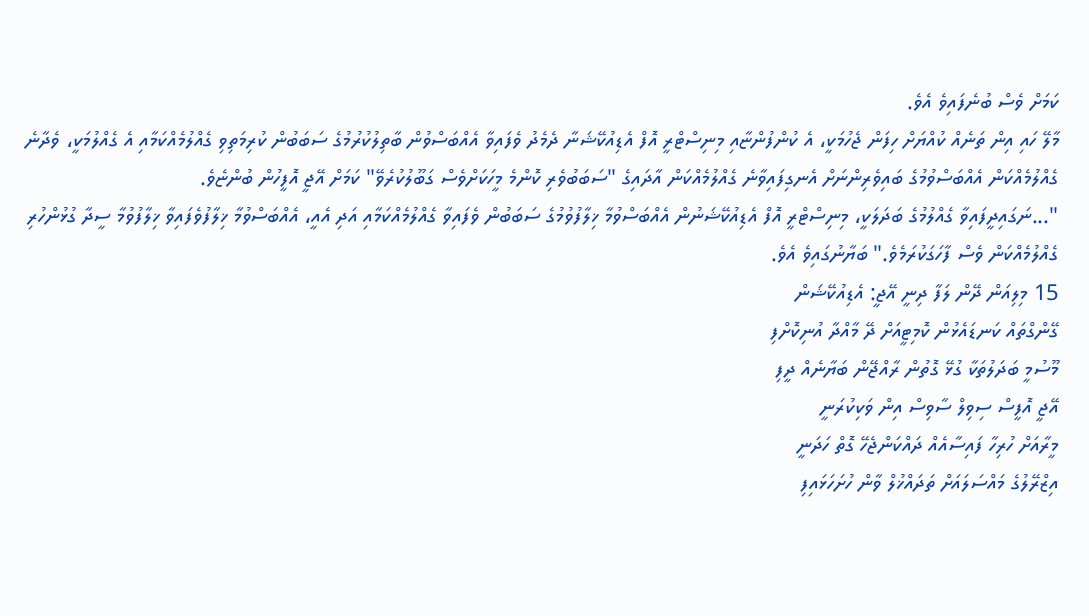ކަމަށް ވެސް ބުނެފައިވެ އެވެ.
މާލޭ ހައި އިން ތަނެއް ކުއްޔަށް ހިފަން ޖެހުމަކީ، އެ ކުންފުންޏާއި މިނިސްޓްރީ އޮފް އެޑިއުކޭޝަނާ ދެމެދު ވެފައިވާ އެއްބަސްވުން ބާތިލުކުރުމުގެ ސަބަބުން ކުރިމަތިވި ގެއްލުމެއްކަމާއި އެ ގެއްލުމަކީ، ވެދާނެ ގެއްލުމެއްކަން އެއްބަސްވުމުގެ ބައިވެރިންނަށް އެނގިފައިވާނެ ގެއްލުމެއްކަން އާދައިގެ "ސަބަބުވެރި ކޮންމެ މީހަކަށްވެސް ގަބޫލުކުރެވޭ" ކަމަށް އޭޖީ އޮފީހުން ބުންޏެވެ.
"...ނަގައިދީފައިވާ ގެއްލުމުގެ ބަދަލަކީ، މިނިސްޓްރީ އޮފް އެޑިއުކޭޝަނުން އެއްބަސްވުމާ ޚިލާފުވުމުގެ ސަބަބުން ވެފައިވާ ގެއްލުމެއްކަމާއި އަދި އެއީ، އެއްބަސްވުމާ ޚިލާފުވެފައިވާ ޚިލާފުވުމާ ސީދާ ގުޅުންހުރި ގެއްލުމެއްކަން ވެސް ފާހަގަކުރަމެވެ." ބަޔާނުގައިވެ އެވެ.
15 މިލިއަން ދޭން ލަފާ ދިނީ އޭޖީ: އެޑިއުކޭޝަން
ގޭންގްތައް ކަނޑައެޅުން ކޮމިޓީއަށް ދޭ މާއްދާ އުނިކޮށްފި
މޫސުމީ ބަދަލުތަކާ ގުޅޭ ގޮތުން ރާއްޖޭން ބަޔާނެއް ދީފި
އޭޖީ އޮފީސް ސިވިލް ސާވިސް އިން ވަކިކުރަނީ
މީރާއަށް ހުރިހާ ފައިސާއެއް ދައްކަންޖެހޭ ގޮތް ހަދަނީ
އިޒްރޭލުގެ މައްސަލައަށް ތަދައްޚުލް ވާން ހުށަހަޅައިފި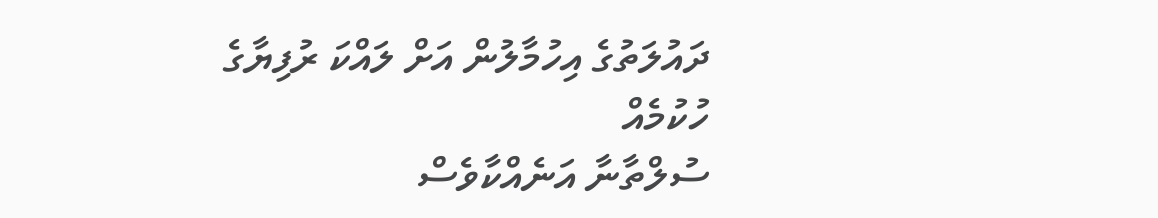ދައުލަތުގެ އިހުމާލުން އަށް ލައްކަ ރުފިޔާގެ ހުކުމެއް
ސުލްތާނާ އަނެއްކާވެސް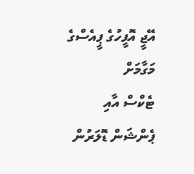އޭޖީ އޮފީހުގެ ޕީއެސްގެ މަގާމަށް
ޓެކްސް އާއި ޕެންޝަން ޑޮލަރުން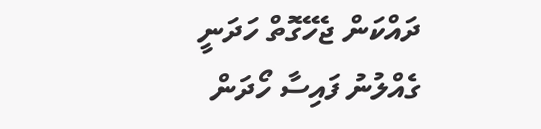ދައްކަން ޖެހޭގޮތް ހަދަނީ
ގެއްލުނު ފައިސާ ހޯދަން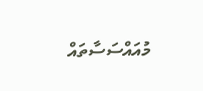މުއައްސަސާތައް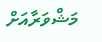މަޝްވަރާއަށް